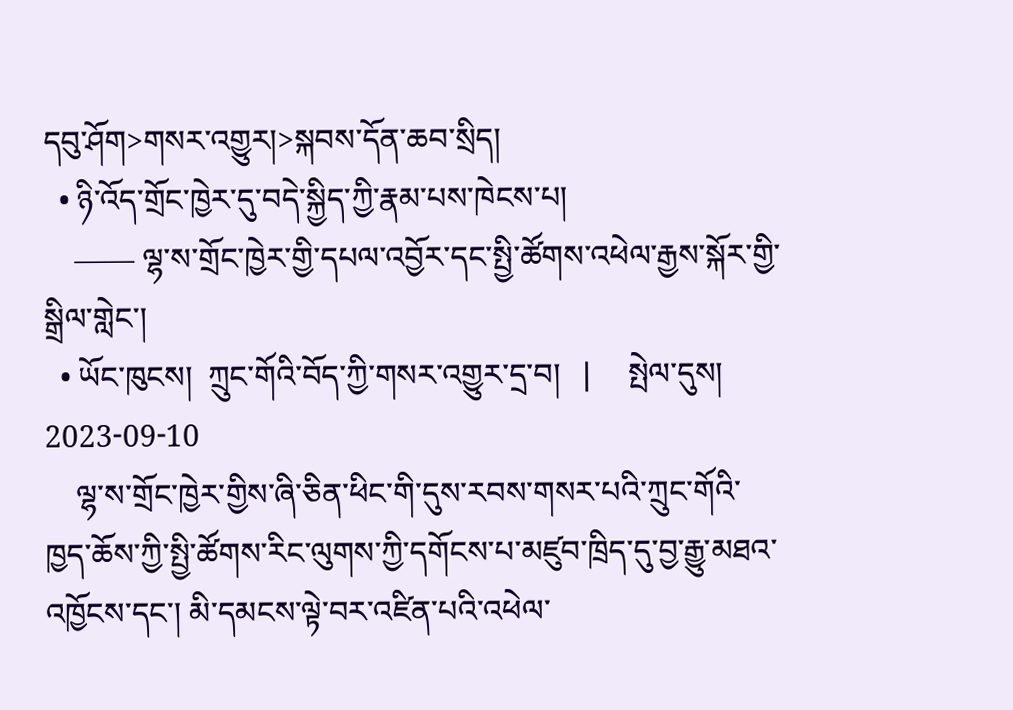དབུ་ཤོག>གསར་འགྱུར།>སྐབས་དོན་ཆབ་སྲིད།
  • ཉི་འོད་གྲོང་ཁྱེར་དུ་བདེ་སྐྱིད་ཀྱི་རྣམ་པས་ཁེངས་པ།
    —— ལྷ་ས་གྲོང་ཁྱེར་གྱི་དཔལ་འབྱོར་དང་སྤྱི་ཚོགས་འཕེལ་རྒྱས་སྐོར་གྱི་སྒྲིལ་གླེང་།
  • ཡོང་ཁུངས།  ཀྲུང་གོའི་བོད་ཀྱི་གསར་འགྱུར་དྲ་བ།   |     སྤེལ་དུས།  2023-09-10
    ལྷ་ས་གྲོང་ཁྱེར་གྱིས་ཞི་ཅིན་ཕིང་གི་དུས་རབས་གསར་པའི་ཀྲུང་གོའི་ཁྱད་ཆོས་ཀྱི་སྤྱི་ཚོགས་རིང་ལུགས་ཀྱི་དགོངས་པ་མཛུབ་ཁྲིད་དུ་བྱ་རྒྱུ་མཐའ་འཁྱོངས་དང་། མི་དམངས་ལྟེ་བར་འཛིན་པའི་འཕེལ་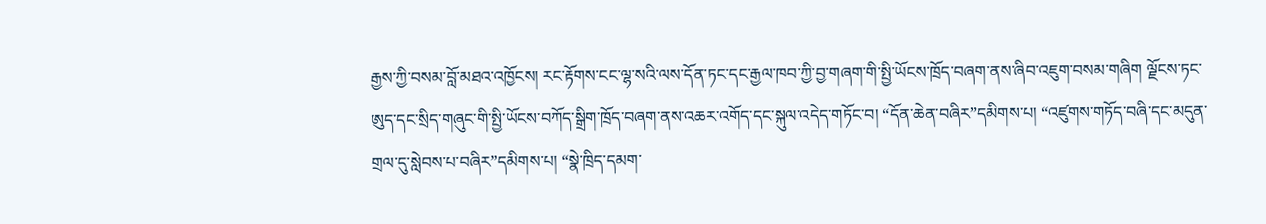རྒྱས་ཀྱི་བསམ་བློ་མཐའ་འཁྱོངས། རང་རྟོགས་ངང་ལྷ་སའི་ལས་དོན་ཏང་དང་རྒྱལ་ཁབ་ཀྱི་བྱ་གཞག་གི་སྤྱི་ཡོངས་ཁྲོད་བཞག་ནས་ཞིབ་འཇུག་བསམ་གཞིག ལྗོངས་ཏང་ཨུད་དང་སྲིད་གཞུང་གི་སྤྱི་ཡོངས་བཀོད་སྒྲིག་ཁྲོད་བཞག་ནས་འཆར་འགོད་དང་སྐུལ་འདེད་གཏོང་བ། “དོན་ཆེན་བཞིར”དམིགས་པ། “འཛུགས་གཏོད་བཞི་དང་མདུན་གྲལ་དུ་སླེབས་པ་བཞིར”དམིགས་པ། “སྣེ་ཁྲིད་དམག་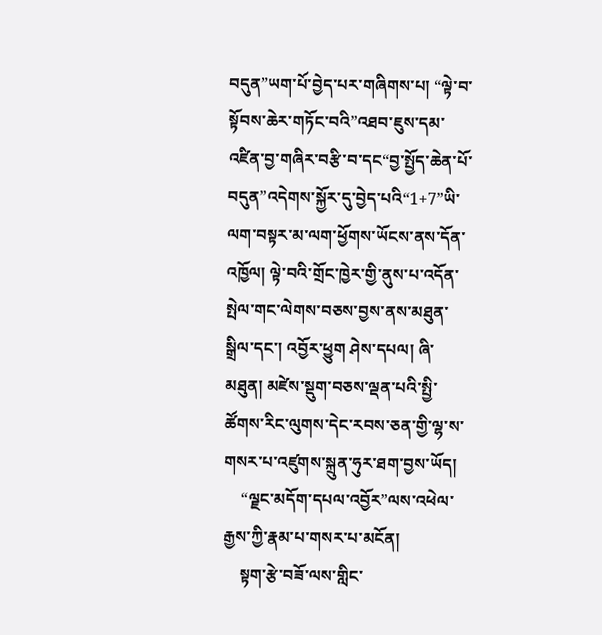བདུན”ཡག་པོ་བྱེད་པར་གཞིགས་པ། “ལྟེ་བ་སྟོབས་ཆེར་གཏོང་བའི”འཐབ་ཇུས་དམ་འཛིན་བྱ་གཞིར་བརྩི་བ་དང“བྱ་སྤྱོད་ཆེན་པོ་བདུན”འདེགས་སྐྱོར་དུ་བྱེད་པའི“1+7”ཡི་ལག་བསྟར་མ་ལག་ཕྱོགས་ཡོངས་ནས་དོན་འཁྱོལ། ལྟེ་བའི་གྲོང་ཁྱེར་གྱི་ནུས་པ་འདོན་སྤེལ་གང་ལེགས་བཅས་བྱས་ནས་མཐུན་སྒྲིལ་དང་། འབྱོར་ཕྱུག ཤེས་དཔལ། ཞི་མཐུན། མཛེས་སྡུག་བཅས་ལྡན་པའི་སྤྱི་ཚོགས་རིང་ལུགས་དེང་རབས་ཅན་གྱི་ལྷ་ས་གསར་པ་འཛུགས་སྐྲུན་ཧུར་ཐག་བྱས་ཡོད།
    “ལྗང་མདོག་དཔལ་འབྱོར”ལས་འཕེལ་རྒྱས་ཀྱི་རྣམ་པ་གསར་པ་མངོན།
    སྟག་རྩེ་བཟོ་ལས་གླིང་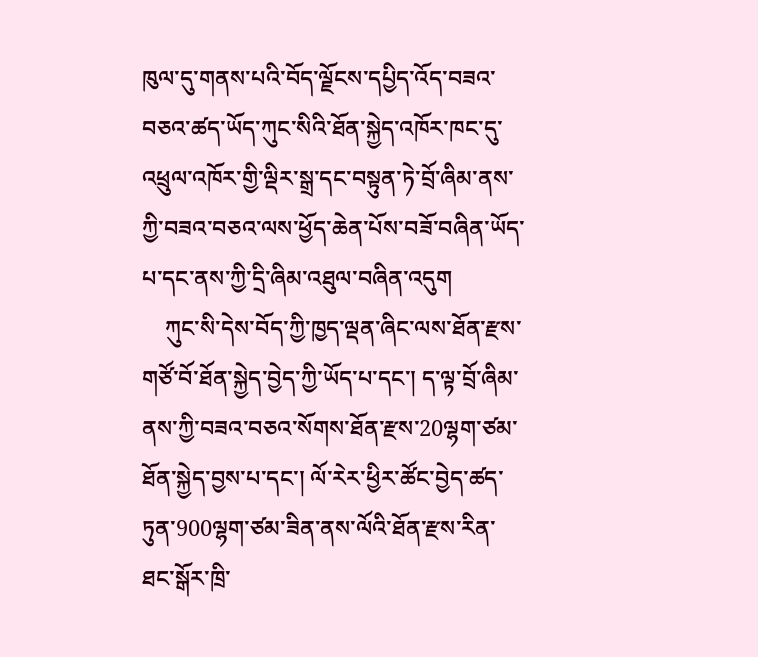ཁུལ་དུ་གནས་པའི་བོད་ལྗོངས་དཔྱིད་འོད་བཟའ་བཅའ་ཚད་ཡོད་ཀུང་སིའི་ཐོན་སྐྱེད་འཁོར་ཁང་དུ་འཕྲུལ་འཁོར་གྱི་ལྡིར་སྒྲ་དང་བསྟུན་ཏེ་བྲོ་ཞིམ་ནས་ཀྱི་བཟའ་བཅའ་ལས་ཕྱོད་ཆེན་པོས་བཟོ་བཞིན་ཡོད་པ་དང་ནས་ཀྱི་དྲི་ཞིམ་འཐུལ་བཞིན་འདུག
    ཀུང་སི་དེས་བོད་ཀྱི་ཁྱད་ལྡན་ཞིང་ལས་ཐོན་རྫས་གཙོ་བོ་ཐོན་སྐྱེད་བྱེད་ཀྱི་ཡོད་པ་དང་། ད་ལྟ་བྲོ་ཞིམ་ནས་ཀྱི་བཟའ་བཅའ་སོགས་ཐོན་རྫས་20ལྷག་ཙམ་ཐོན་སྐྱེད་བྱས་པ་དང་། ལོ་རེར་ཕྱིར་ཚོང་བྱེད་ཚད་ཏུན་900ལྷག་ཙམ་ཟིན་ནས་ལོའི་ཐོན་རྫས་རིན་ཐང་སྒོར་ཁྲི་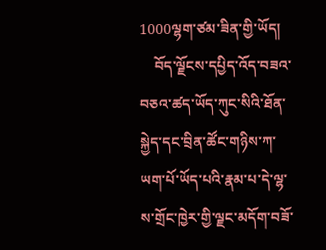1000ལྷག་ཙམ་ཟིན་གྱི་ཡོད།
    བོད་ལྗོངས་དཔྱིད་འོད་བཟའ་བཅའ་ཚད་ཡོད་ཀུང་སིའི་ཐོན་སྐྱེད་དང་བྲིན་ཚོང་གཉིས་ཀ་ཡག་པོ་ཡོད་པའི་རྣམ་པ་དེ་ལྷ་ས་གྲོང་ཁྱེར་གྱི་ལྗང་མདོག་བཟོ་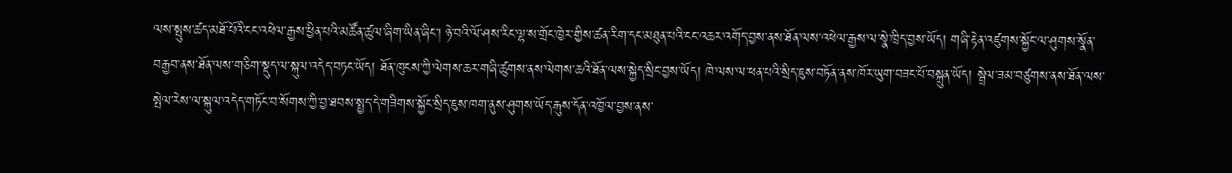ལས་སྤུས་ཚད་མཐོ་པོའི་ངང་འཕེལ་རྒྱས་ཕྱིན་པའི་མཚོན་ཚུལ་ཞིག་ཡིན་ཞིང་། ཉེ་བའི་ལོ་ཤས་རིང་ལྷ་ས་གྲོང་ཁྱེར་གྱིས་ཚན་རིག་དང་མཐུན་པའི་ངང་འཆར་འགོད་བྱས་ནས་ཐོན་ལས་འཕེལ་རྒྱས་ལ་སྣེ་ཁྲིད་བྱས་ཡོད། གཞི་རྟེན་འཛུགས་སྐྱོང་ལ་ཤུགས་སྣོན་བརྒྱབ་ནས་ཐོན་ལས་གཅིག་སྡུད་ལ་སྐུལ་འདེད་བཏང་ཡོད། ཐོན་ཁུངས་ཀྱི་ལེགས་ཆར་གཞི་ཚུགས་ནས་ལེགས་ཆའི་ཐོན་ལས་སྐྱེད་སྲིང་བྱས་ཡོད། ཁེ་ལས་ལ་ཕན་པའི་སྲིད་ཇུས་བཏོན་ནས་ཁོར་ཡུག་བཟང་པོ་བསྐྲུན་ཡོད། སྦྲེལ་ཟམ་བཙུགས་ནས་ཐོན་ལས་སྤེལ་རེས་ལ་སྐུལ་འདེད་གཏོང་བ་སོགས་ཀྱི་བྱ་ཐབས་སྤྱད་དེ་གཟིགས་སྐྱོང་སྲིད་ཇུས་ཁག་ནུས་ཤུགས་ཡོད་རྒུས་དོན་འཁྱོལ་བྱས་ནས་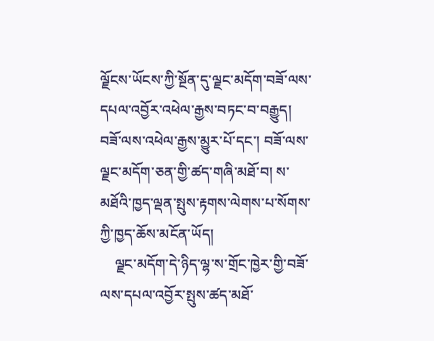ལྗོངས་ཡོངས་ཀྱི་སྔོན་དུ་ལྗང་མདོག་བཟོ་ལས་དཔལ་འབྱོར་འཕེལ་རྒྱས་བཏང་བ་བརྒྱུད། བཟོ་ལས་འཕེལ་རྒྱས་མྱུར་པོ་དང་། བཟོ་ལས་ལྗང་མདོག་ཅན་གྱི་ཚད་གཞི་མཐོ་བ། ས་མཐོའི་ཁྱད་ལྡན་སྤུས་རྟགས་ལེགས་པ་སོགས་ཀྱི་ཁྱད་ཆོས་མངོན་ཡོད།
    ལྗང་མདོག་དེ་ཉིད་ལྷ་ས་གྲོང་ཁྱེར་གྱི་བཟོ་ལས་དཔལ་འབྱོར་སྤུས་ཚད་མཐོ་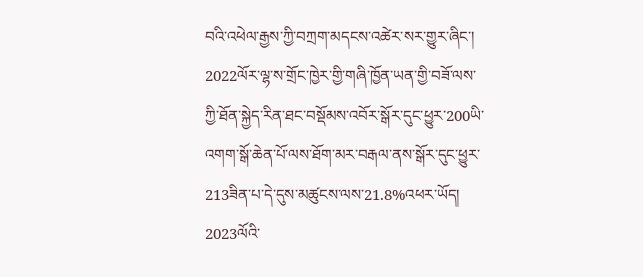བའི་འཕེལ་རྒྱས་ཀྱི་བཀྲག་མདངས་འཚེར་སར་གྱུར་ཞིང་། 2022ལོར་ལྷ་ས་གྲོང་ཁྱེར་གྱི་གཞི་ཁྱོན་ཡན་གྱི་བཟོ་ལས་ཀྱི་ཐོན་སྐྱེད་རིན་ཐང་བསྡོམས་འབོར་སྒོར་དུང་ཕྱུར་200ཡི་འགག་སྒོ་ཆེན་པོ་ལས་ཐོག་མར་བརྒལ་ནས་སྒོར་དུང་ཕྱུར་213ཟིན་པ་དེ་དུས་མཚུངས་ལས་21.8%འཕར་ཡོད། 2023ལོའི་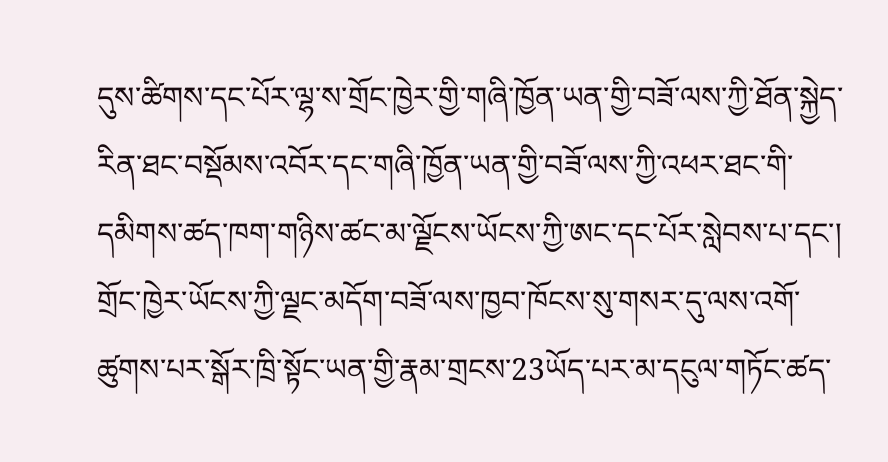དུས་ཚིགས་དང་པོར་ལྷ་ས་གྲོང་ཁྱེར་གྱི་གཞི་ཁྱོན་ཡན་གྱི་བཟོ་ལས་ཀྱི་ཐོན་སྐྱེད་རིན་ཐང་བསྡོམས་འབོར་དང་གཞི་ཁྱོན་ཡན་གྱི་བཟོ་ལས་ཀྱི་འཕར་ཐང་གི་དམིགས་ཚད་ཁག་གཉིས་ཚང་མ་ལྗོངས་ཡོངས་ཀྱི་ཨང་དང་པོར་སླེབས་པ་དང་། གྲོང་ཁྱེར་ཡོངས་ཀྱི་ལྗང་མདོག་བཟོ་ལས་ཁྱབ་ཁོངས་སུ་གསར་དུ་ལས་འགོ་ཚུགས་པར་སྒོར་ཁྲི་སྟོང་ཡན་གྱི་རྣམ་གྲངས་23ཡོད་པར་མ་དངུལ་གཏོང་ཚད་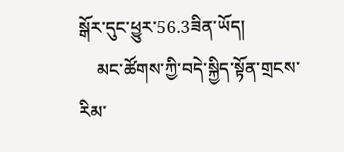སྒོར་དུང་ཕྱུར་56.3ཟིན་ཡོད།
    མང་ཚོགས་ཀྱི་བདེ་སྐྱིད་སྟོན་གྲངས་རིམ་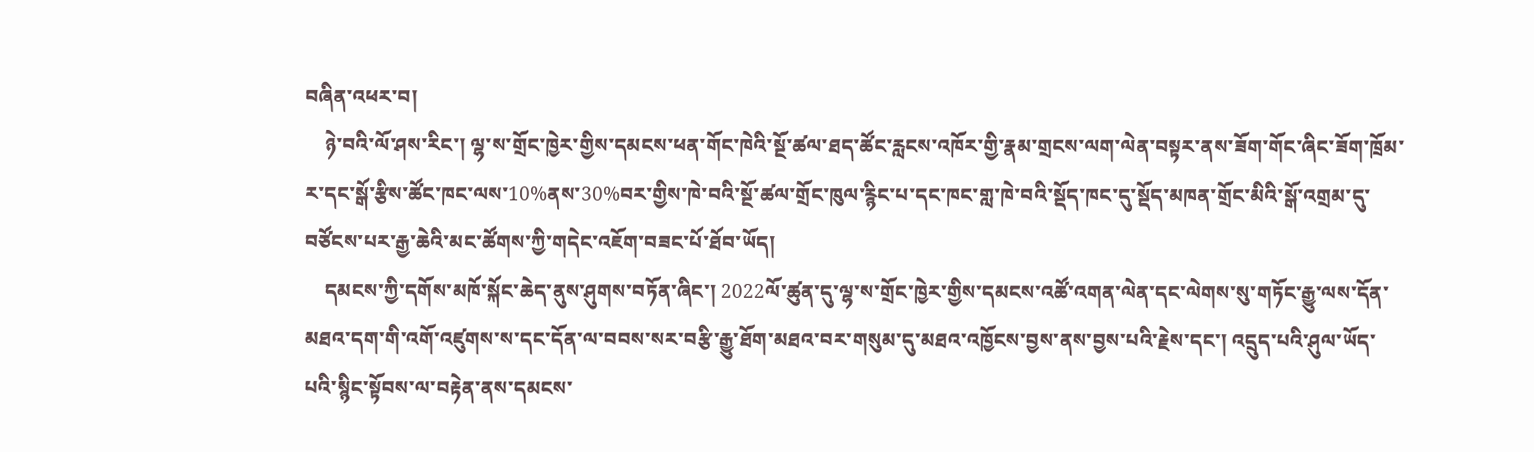བཞིན་འཕར་བ།
    ཉེ་བའི་ལོ་ཤས་རིང་། ལྷ་ས་གྲོང་ཁྱེར་གྱིས་དམངས་ཕན་གོང་ཁེའི་སྔོ་ཚལ་ཐད་ཚོང་རླངས་འཁོར་གྱི་རྣམ་གྲངས་ལག་ལེན་བསྟར་ནས་ཟོག་གོང་ཞིང་ཟོག་ཁྲོམ་ར་དང་སྒོ་རྩིས་ཚོང་ཁང་ལས་10%ནས་30%བར་གྱིས་ཁེ་བའི་སྔོ་ཚལ་གྲོང་ཁུལ་རྙིང་པ་དང་ཁང་གླ་ཁེ་བའི་སྡོད་ཁང་དུ་སྡོད་མཁན་གྲོང་མིའི་སྒོ་འགྲམ་དུ་བཙོངས་པར་རྒྱ་ཆེའི་མང་ཚོགས་ཀྱི་གདེང་འཇོག་བཟང་པོ་ཐོབ་ཡོད།
    དམངས་ཀྱི་དགོས་མཁོ་སྐོང་ཆེད་ནུས་ཤུགས་བཏོན་ཞིང་། 2022ལོ་ཚུན་དུ་ལྷ་ས་གྲོང་ཁྱེར་གྱིས་དམངས་འཚོ་འགན་ལེན་དང་ལེགས་སུ་གཏོང་རྒྱུ་ལས་དོན་མཐའ་དག་གི་འགོ་འཛུགས་ས་དང་དོན་ལ་བབས་སར་བརྩི་རྒྱུ་ཐོག་མཐའ་བར་གསུམ་དུ་མཐའ་འཁྱོངས་བྱས་ནས་བྱས་པའི་རྗེས་དང་། འདྲུད་པའི་ཤུལ་ཡོད་པའི་སྙིང་སྟོབས་ལ་བརྟེན་ནས་དམངས་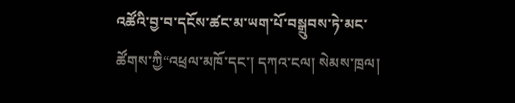འཚོའི་བྱ་བ་དངོས་ཚང་མ་ཡག་པོ་བསྒྲུབས་ཏེ་མང་ཚོགས་ཀྱི“འཕྲལ་མཁོ་དང་། དཀའ་ངལ། སེམས་ཁྲལ།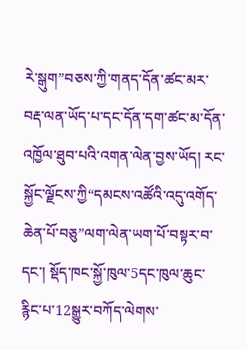རེ་སྒུག”བཅས་ཀྱི་གནད་དོན་ཚང་མར་བརྡ་ལན་ཡོད་པ་དང་དོན་དག་ཚང་མ་དོན་འཁྱོལ་ཐུབ་པའི་འགན་ལེན་བྱས་ཡོད། རང་སྐྱོང་ལྗོངས་ཀྱི“དམངས་འཚོའི་འདུ་འགོད་ཆེན་པོ་བཅུ”ལག་ལེན་ཡག་པོ་བསྟར་བ་དང་། སྡོད་ཁང་སྐྱོ་ཁུལ་5དང་ཁུལ་ཆུང་རྙིང་པ་12སྒྱུར་བཀོད་ལེགས་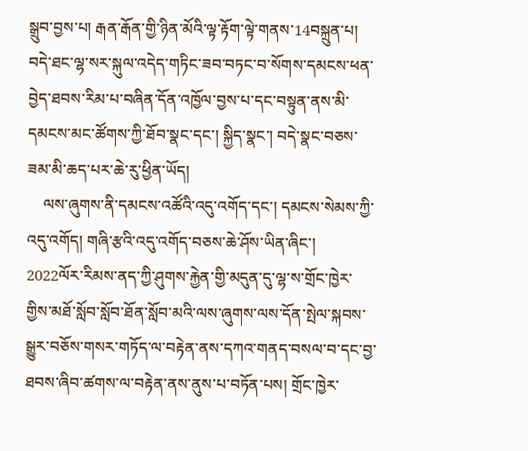སྒྲུབ་བྱས་པ། རྒན་རྒོན་གྱི་ཉིན་མོའི་ལྟ་རྟོག་ལྟེ་གནས་14བསྐྲུན་པ། བདེ་ཐང་ལྷ་སར་སྐུལ་འདེད་གཏིང་ཟབ་བཏང་བ་སོགས་དམངས་ཕན་བྱེད་ཐབས་རིམ་པ་བཞིན་དོན་འཁྱོལ་བྱས་པ་དང་བསྟུན་ནས་མི་དམངས་མང་ཚོགས་ཀྱི་ཐོབ་སྣང་དང་། སྐྱིད་སྣང་། བདེ་སྣང་བཅས་ཟམ་མི་ཆད་པར་ཆེ་རུ་ཕྱིན་ཡོད།
    ལས་ཞུགས་ནི་དམངས་འཚོའི་འདུ་འགོད་དང་། དམངས་སེམས་ཀྱི་འདུ་འགོད། གཞི་རྩའི་འདུ་འགོད་བཅས་ཆེ་ཤོས་ཡིན་ཞིང་། 2022ལོར་རིམས་ནད་ཀྱི་ཤུགས་རྐྱེན་གྱི་མདུན་དུ་ལྷ་ས་གྲོང་ཁྱེར་གྱིས་མཐོ་སློབ་སློབ་ཐོན་སློབ་མའི་ལས་ཞུགས་ལས་དོན་སྤེལ་སྐབས་སྒྱུར་བཅོས་གསར་གཏོད་ལ་བརྟེན་ནས་དཀའ་གནད་བསལ་བ་དང་བྱ་ཐབས་ཞིབ་ཚགས་ལ་བརྟེན་ནས་ནུས་པ་བཏོན་པས། གྲོང་ཁྱེར་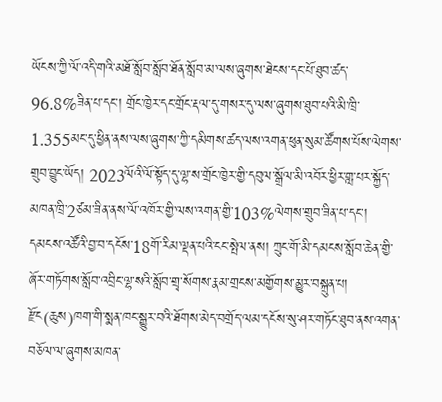ཡོངས་ཀྱི་ལོ་འདི་གའི་མཐོ་སློབ་སློབ་ཐོན་སློབ་མ་ལས་ཞུགས་ཐེངས་དང་པོ་ཐུབ་ཚད་96.8%ཟིན་པ་དང་། གྲོང་ཁྱེར་དང་གྲོང་རྡལ་དུ་གསར་དུ་ལས་ཞུགས་ཐུབ་པའི་མི་ཁྲི་1.355མང་དུ་ཕྱིན་ནས་ལས་ཞུགས་ཀྱི་དམིགས་ཚད་ལས་འགན་ཕུན་སུམ་ཚོགས་པོས་ལེགས་གྲུབ་བྱུང་ཡོད། 2023ལོའི་ལོ་སྟོད་དུ་ལྷ་ས་གྲོང་ཁྱེར་གྱི་དབུལ་སྒྲོལ་མི་འབོར་ཕྱིར་གླ་པར་སྐྱོད་མཁན་ཁྲི་2ཙམ་ཟིན་ནས་ལོ་འཁོར་གྱི་ལས་འགན་གྱི་103%ལེགས་གྲུབ་ཟིན་པ་དང་། དམངས་འཚོའི་བྱ་བ་དངོས་18གོ་རིམ་ལྡན་པའི་ངང་སྤེལ་ནས། ཀྲུང་གོ་མི་དམངས་སློབ་ཆེན་གྱི་ཞོར་གཏོགས་སློབ་འབྲིང་ལྷ་སའི་སློབ་གྲྭ་སོགས་རྣམ་གྲངས་མགྱོགས་མྱུར་བསྐྲུན་པ། རྫོང(ཆུས)ཁག་གི་སྨན་ཁང་སྒྱུར་བའི་ཐོགས་མེད་བགྲོད་ལམ་དངོས་སུ་ཤར་གཏོང་ཐུབ་ནས་འགན་བཅོལ་ལ་ཞུགས་མཁན་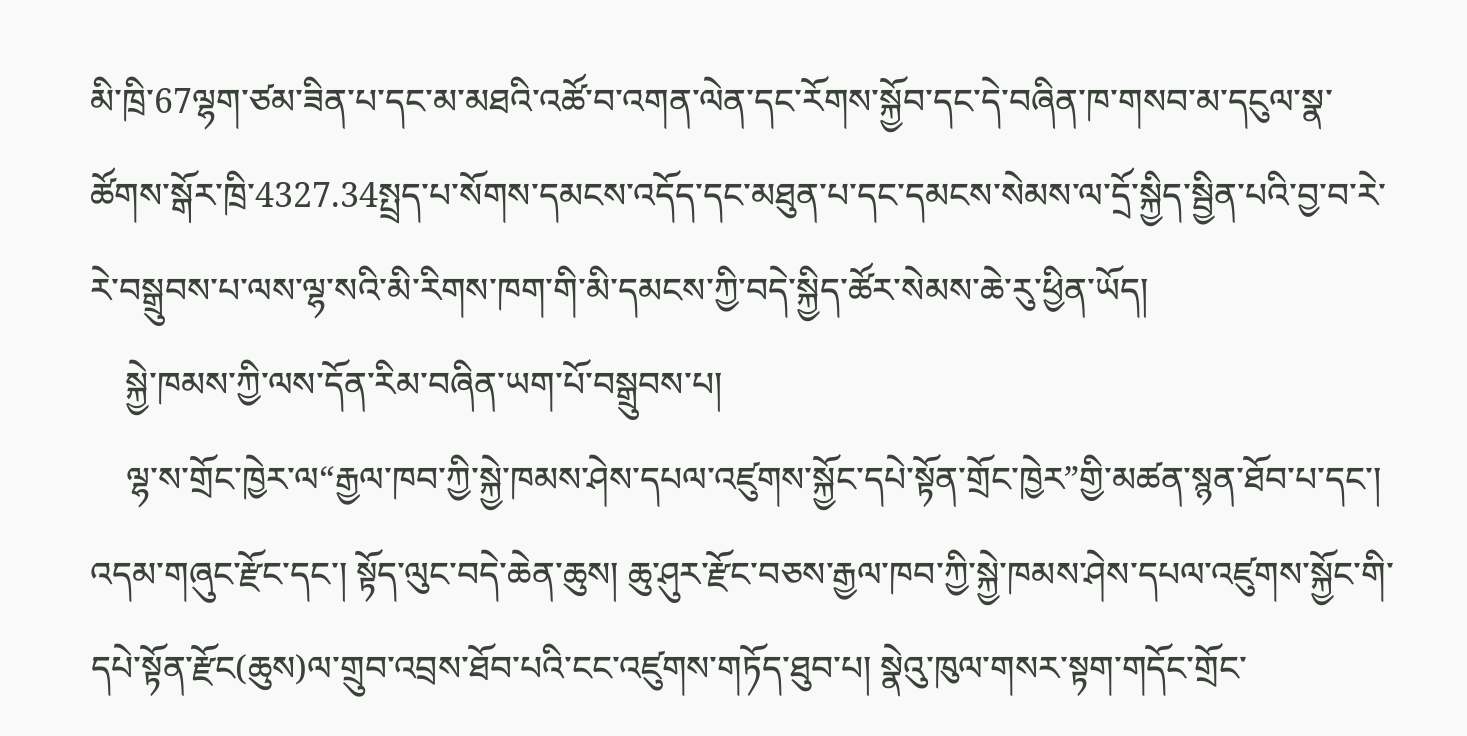མི་ཁྲི་67ལྷག་ཙམ་ཟིན་པ་དང་མ་མཐའི་འཚོ་བ་འགན་ལེན་དང་རོགས་སྐྱོབ་དང་དེ་བཞིན་ཁ་གསབ་མ་དངུལ་སྣ་ཚོགས་སྒོར་ཁྲི་4327.34སྤྲད་པ་སོགས་དམངས་འདོད་དང་མཐུན་པ་དང་དམངས་སེམས་ལ་དྲོ་སྐྱིད་སྦྱིན་པའི་བྱ་བ་རེ་རེ་བསྒྲུབས་པ་ལས་ལྷ་སའི་མི་རིགས་ཁག་གི་མི་དམངས་ཀྱི་བདེ་སྐྱིད་ཚོར་སེམས་ཆེ་རུ་ཕྱིན་ཡོད།
    སྐྱེ་ཁམས་ཀྱི་ལས་དོན་རིམ་བཞིན་ཡག་པོ་བསྒྲུབས་པ།
    ལྷ་ས་གྲོང་ཁྱེར་ལ“རྒྱལ་ཁབ་ཀྱི་སྐྱེ་ཁམས་ཤེས་དཔལ་འཛུགས་སྐྱོང་དཔེ་སྟོན་གྲོང་ཁྱེར”གྱི་མཚན་སྙན་ཐོབ་པ་དང་། འདམ་གཞུང་རྫོང་དང་། སྟོད་ལུང་བདེ་ཆེན་ཆུས། ཆུ་ཤུར་རྫོང་བཅས་རྒྱལ་ཁབ་ཀྱི་སྐྱེ་ཁམས་ཤེས་དཔལ་འཛུགས་སྐྱོང་གི་དཔེ་སྟོན་རྫོང(ཆུས)ལ་གྲུབ་འབྲས་ཐོབ་པའི་ངང་འཛུགས་གཏོད་ཐུབ་པ། སྣེའུ་ཁུལ་གསར་སྟག་གདོང་གྲོང་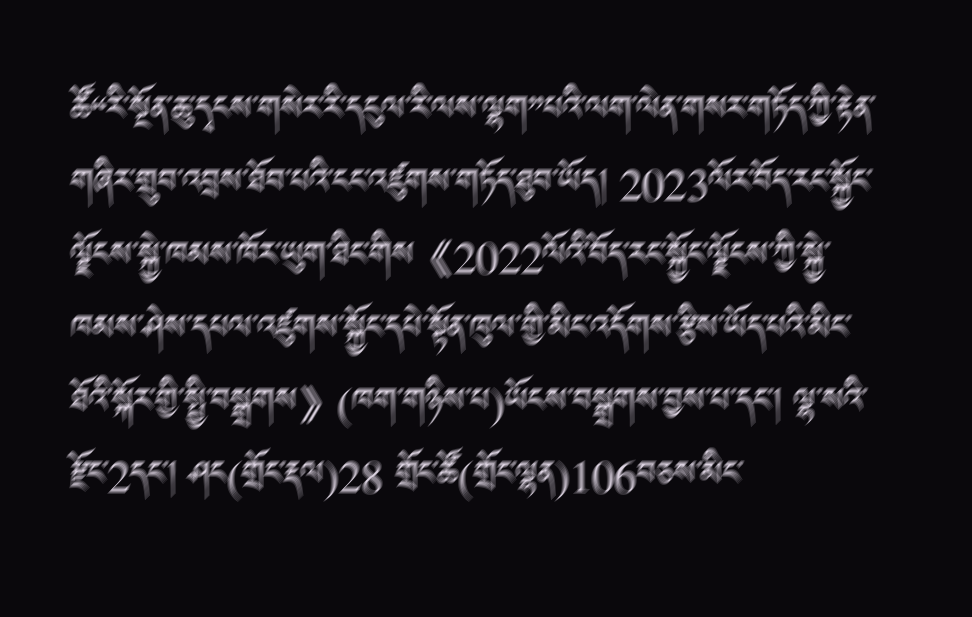ཚོ“རི་སྔོན་ཆུ་དྭངས་གསེར་རི་དངུལ་རི་ལས་ལྷག”པའི་ལག་ལེན་གསར་གཏོད་ཀྱི་རྟེན་གཞིར་གྲུབ་འབྲས་ཐོབ་པའི་ངང་འཛུགས་གཏོད་ཐུབ་ཡོད། 2023ལོར་བོད་རང་སྐྱོང་ལྗོངས་སྐྱེ་ཁམས་ཁོར་ཡུག་ཐིང་གིས《2022ལོའི་བོད་རང་སྐྱོང་ལྗོངས་ཀྱི་སྐྱེ་ཁམས་ཤེས་དཔལ་འཛུགས་སྐྱོང་དཔེ་སྟོན་ཁུལ་གྱི་མིང་འདོགས་རྩིས་ཡོད་པའི་མིང་ཐོའི་སྐོར་གྱི་སྤྱི་བསྒྲགས》(ཁག་གཉིས་པ)ཡོངས་བསྒྲགས་བྱས་པ་དང་། ལྷ་སའི་རྫོང་2དང་། ཤང(གྲོང་རྡལ)28 གྲོང་ཚོ(གྲོང་ལྷན)106བཅས་མིང་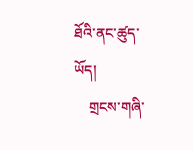ཐོའི་ནང་ཚུད་ཡོད།
    གྲངས་གཞི་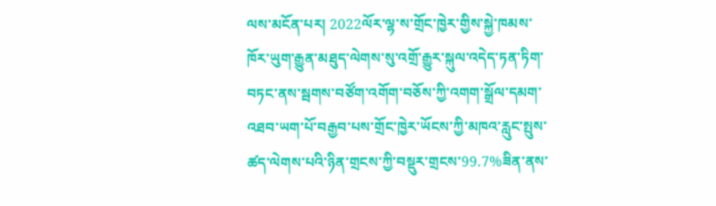ལས་མངོན་པར། 2022ལོར་ལྷ་ས་གྲོང་ཁྱེར་གྱིས་སྐྱེ་ཁམས་ཁོར་ཡུག་རྒྱུན་མཐུད་ལེགས་སུ་འགྲོ་རྒྱུར་སྐུལ་འདེད་ཏན་ཏིག་བཏང་ནས་སྦགས་བཙོག་འགོག་བཅོས་ཀྱི་འགག་སྒྲོལ་དམག་འཐབ་ཡག་པོ་བརྒྱབ་པས་གྲོང་ཁྱེར་ཡོངས་ཀྱི་མཁའ་རླུང་སྤུས་ཚད་ལེགས་པའི་ཉིན་གྲངས་ཀྱི་བསྡུར་གྲངས་99.7%ཟིན་ནས་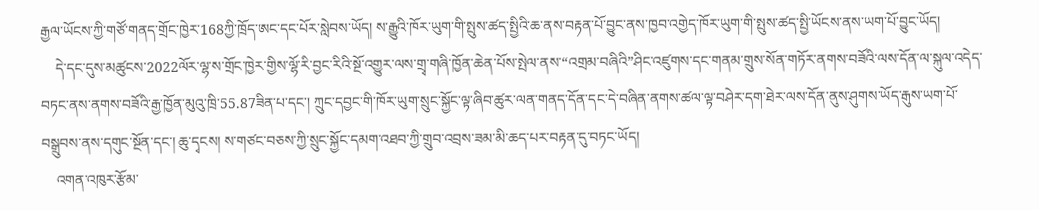རྒྱལ་ཡོངས་ཀྱི་གཙོ་གནད་གྲོང་ཁྱེར་168ཀྱི་ཁྲོད་ཨང་དང་པོར་སླེབས་ཡོད། ས་རྒྱུའི་ཁོར་ཡུག་གི་སྤུས་ཚད་སྤྱིའི་ཆ་ནས་བརྟན་པོ་བྱུང་ནས་ཁྱབ་འགྱེད་ཁོར་ཡུག་གི་སྤུས་ཚད་སྤྱི་ཡོངས་ནས་ཡག་པོ་བྱུང་ཡོད།
    དེ་དང་དུས་མཚུངས་2022ལོར་ལྷ་ས་གྲོང་ཁྱེར་གྱིས་ལྷོ་རི་བྱང་རིའི་སྔོ་འགྱུར་ལས་གྲྭ་གཞི་ཁྱོན་ཆེན་པོས་སྤེལ་ནས་“འགྲམ་བཞིའི”ཤིང་འཛུགས་དང་གནམ་གྲུས་སོན་གཏོར་ནགས་བཟོའི་ལས་དོན་ལ་སྐུལ་འདེད་བཏང་ནས་ནགས་བཟོའི་རྒྱ་ཁྱོན་མུའུ་ཁྲི་55.87ཟིན་པ་དང་། ཀྲུང་དབྱང་གི་ཁོར་ཡུག་སྲུང་སྐྱོང་ལྟ་ཞིབ་ཚུར་ལན་གནད་དོན་དང་དེ་བཞིན་ནགས་ཚལ་ལྟ་བཤེར་དག་ཐེར་ལས་དོན་ནུས་ཤུགས་ཡོད་རྒུས་ཡག་པོ་བསྒྲུབས་ནས་དགུང་སྔོན་དང་། ཆུ་དྭངས། ས་གཙང་བཅས་ཀྱི་སྲུང་སྐྱོང་དམག་འཐབ་ཀྱི་གྲུབ་འབྲས་ཟམ་མི་ཆད་པར་བརྟན་དུ་བཏང་ཡོད།
    འགན་འཁུར་རྩོམ་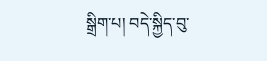སྒྲིག་པ། བདེ་སྐྱིད་བུ་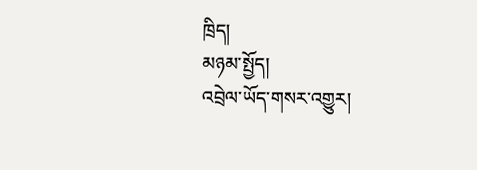ཁྲིད།
མཉམ་སྤྱོད།
འབྲེལ་ཡོད་གསར་འགྱུར།